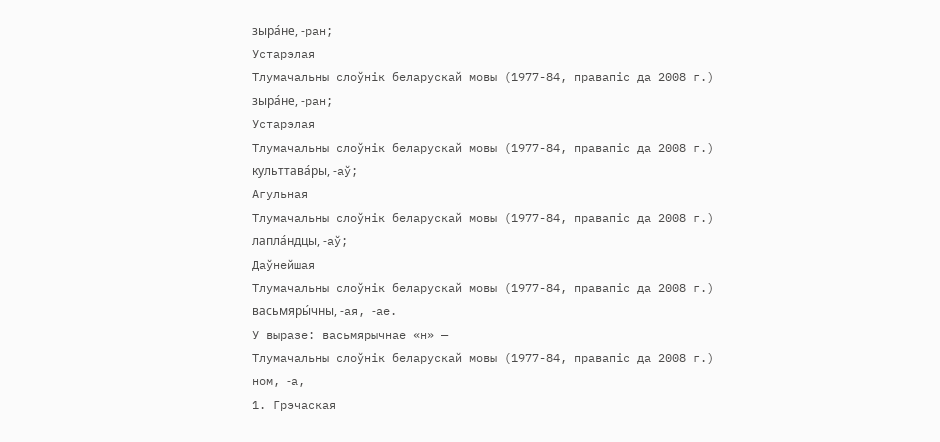зыра́не, ‑ран;
Устарэлая
Тлумачальны слоўнік беларускай мовы (1977-84, правапіс да 2008 г.)
зыра́не, ‑ран;
Устарэлая
Тлумачальны слоўнік беларускай мовы (1977-84, правапіс да 2008 г.)
культтава́ры, ‑аў;
Агульная
Тлумачальны слоўнік беларускай мовы (1977-84, правапіс да 2008 г.)
лапла́ндцы, ‑аў;
Даўнейшая
Тлумачальны слоўнік беларускай мовы (1977-84, правапіс да 2008 г.)
васьмяры́чны, ‑ая, ‑ае.
У выразе: васьмярычнае «н» —
Тлумачальны слоўнік беларускай мовы (1977-84, правапіс да 2008 г.)
ном, ‑а,
1. Грэчаская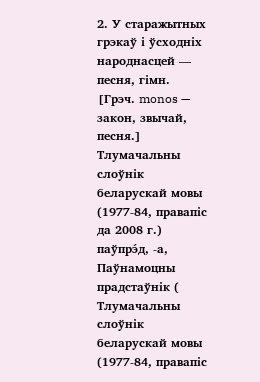2. У старажытных грэкаў і ўсходніх народнасцей — песня, гімн.
[Грэч. monos — закон, звычай, песня.]
Тлумачальны слоўнік беларускай мовы (1977-84, правапіс да 2008 г.)
паўпрэ́д, ‑а,
Паўнамоцны прадстаўнік (
Тлумачальны слоўнік беларускай мовы (1977-84, правапіс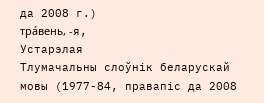да 2008 г.)
тра́вень, ‑я,
Устарэлая
Тлумачальны слоўнік беларускай мовы (1977-84, правапіс да 2008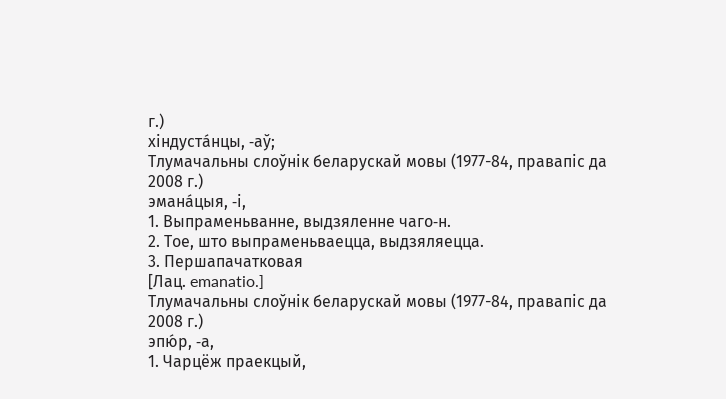г.)
хіндуста́нцы, ‑аў;
Тлумачальны слоўнік беларускай мовы (1977-84, правапіс да 2008 г.)
эмана́цыя, ‑і,
1. Выпраменьванне, выдзяленне чаго‑н.
2. Тое, што выпраменьваецца, выдзяляецца.
3. Першапачатковая
[Лац. emanatio.]
Тлумачальны слоўнік беларускай мовы (1977-84, правапіс да 2008 г.)
эпю́р, ‑а,
1. Чарцёж праекцый,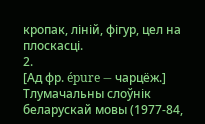кропак, ліній, фігур, цел на плоскасці.
2.
[Ад фр. épure — чарцёж.]
Тлумачальны слоўнік беларускай мовы (1977-84,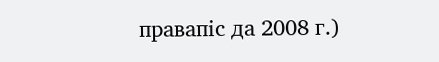правапіс да 2008 г.)